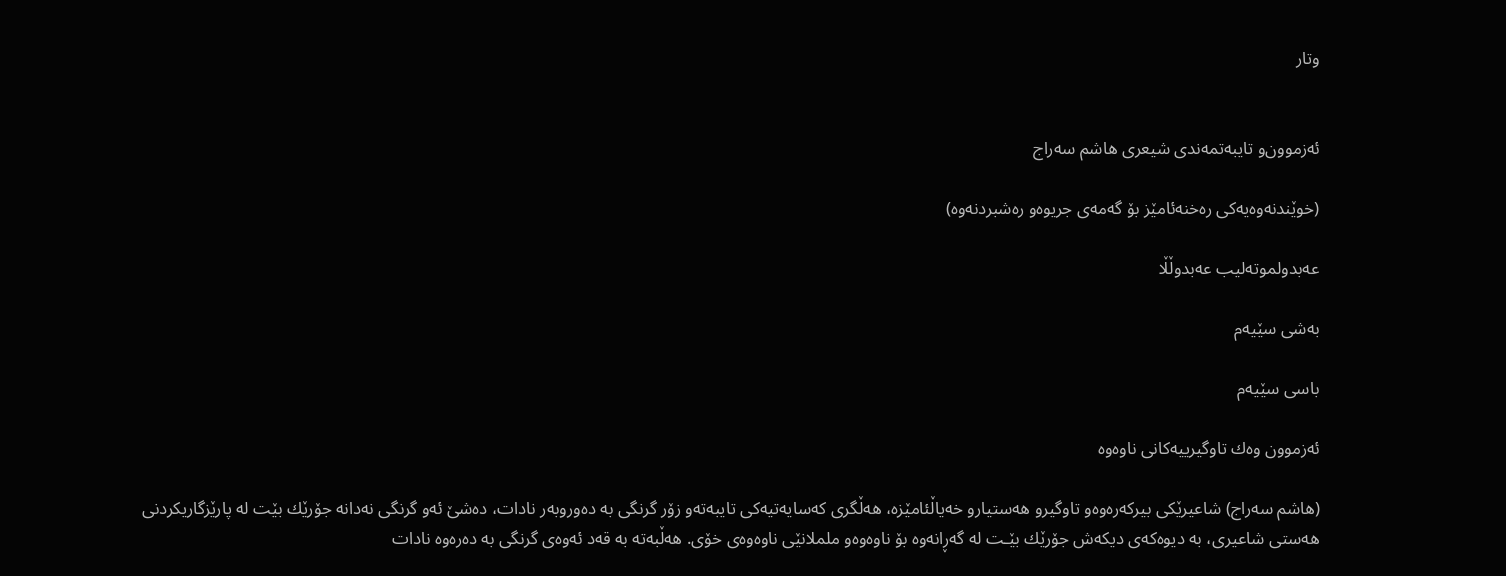وتار


ئه‌زموون‌و تایبه‌تمه‌ندی‌ شیعری‌ هاشم سه‌راج

(خوێندنه‌وه‌یه‌كی‌ ره‌خنه‌ئامێز بۆ گه‌مه‌ی‌ جریوه‌‌و ره‌شبردنه‌وه‌)

عه‌بدولموته‌لیب عه‌بدوڵڵا

به‌شی‌ سێیه‌م

باسی‌ سێیه‌م

ئه‌زموون وه‌ك تاوگیرییه‌كانی‌ ناوه‌وه‌

(هاشم سه‌راج) شاعیرێكی‌ بیركه‌ره‌‌وه‌‌و تاوگیر‌و هه‌ستیار‌و خه‌یاڵئامێزه‌، هه‌ڵگری‌ كه‌سایه‌تیه‌كی‌ تایبه‌ته‌‌و زۆر گرنگی‌ به‌ ده‌وروبه‌ر نادات، ده‌شێ‌ ئه‌و گرنگی‌ نه‌دانه‌ جۆرێك بێت له‌ پارێزگاریكردنی‌ هه‌ستی‌ شاعیری‌، به‌ دیوه‌كه‌ی‌ دیكه‌ش جۆرێك بێـت له‌ گه‌ڕانه‌وه‌ بۆ ناوه‌وه‌‌و ململانێی‌ ناوه‌وه‌ی‌ خۆی‌. هه‌ڵبه‌ته‌ به‌ قه‌د ئه‌وه‌ی‌ گرنگی‌ به‌ ده‌ره‌وه‌ نادات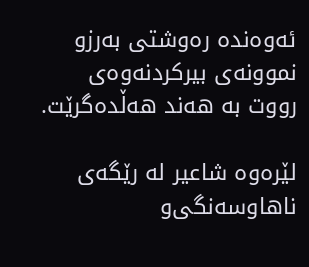ئه‌وه‌نده‌ ره‌وشتی‌ به‌رز‌و نموونه‌ی‌ بیركردنه‌وه‌ی‌ رووت به‌ هه‌ند هه‌ڵده‌گرێت.

لێره‌وه‌ شاعیر له‌ رێگه‌ی‌ ناهاوسه‌نگی‌‌و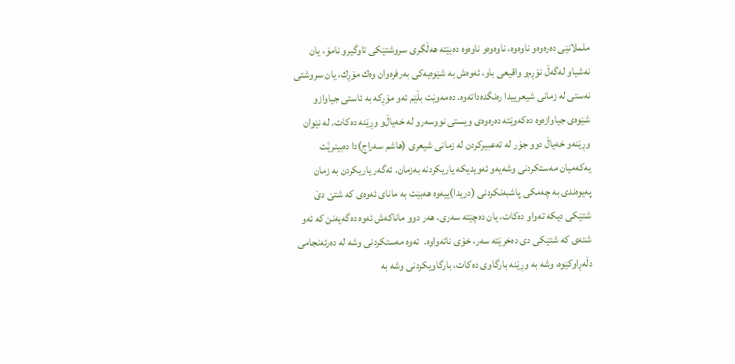ململانێی‌ ده‌ره‌وه‌‌و ناوه‌وه‌، ناوه‌وه‌‌و ناوه‌وه‌ ده‌بێته‌ هه‌ڵگری‌ سروشتێكی‌ تاوگیر‌و نامۆ، یان نه‌شیاو له‌گه‌ڵ‌ نۆڕم‌و واقیعی‌ باو، ئه‌وه‌ش به‌ شێوه‌یه‌كی‌ به‌رفره‌وان وه‌ك مۆڕك، یان سروشتی‌ نه‌ستی‌ له‌ زمانی‌ شیعرییدا ره‌نگده‌داته‌وه‌. ده‌مه‌وێت بڵێم ئه‌و مۆڕكه‌ به‌ ئاستی‌ جیاواز‌و شێوه‌ی‌ جیاوازه‌وه‌ ده‌كه‌وێته‌ ده‌ره‌وه‌ی‌ ویستی‌ نووسه‌ر‌و له‌ خه‌یاڵ‌‌و وڕێنه‌ ده‌كات. له‌ نێوان وڕێنه‌‌و خه‌یاڵ‌ دوو جۆر له‌ ته‌عبیركردن له‌ زمانی‌ شیعری‌ (هاشم سه‌راج)دا ده‌بینرێَت یه‌كه‌میان مه‌ستكردنی‌ وشه‌یه‌‌و ئه‌ویدیكه‌ یاریكردنه‌ به‌زمان. ئه‌گه‌ر یاریكردن به‌ زمان په‌یوه‌ندی‌ به‌ چه‌مكی‌ پاشبه‌نكردنی‌ (دریدا)ییه‌وه‌ هه‌بێت به‌ مانای‌ ئه‌وه‌ی‌ كه‌ شتێ‌ دێ‌ شتێكی‌ دیكه‌ ته‌واو ده‌كات، یان ده‌چێته‌ سه‌ری‌، هه‌ر دوو ماناكه‌ش ئه‌وه‌ ده‌گه‌یه‌نن كه‌ ئه‌و شته‌ی‌ كه‌ شتێكی‌ دی‌ ده‌خرێته‌ سه‌ر، خۆی‌ ناته‌واوه‌.  ئه‌وه‌ مه‌ستكردنی‌ وشه‌ له‌ ده‌رئه‌نجامی‌ دڵه‌ڕاوكێوه‌، وشه‌ به‌ وڕێنه‌ بارگاوی‌ ده‌كات، بارگاویكردنی‌ وشه‌ به‌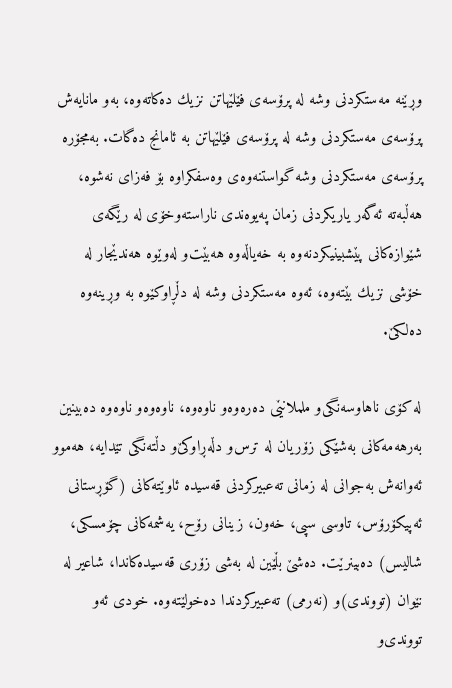وڕێنه‌ مه‌ستكردنی‌ وشه‌ له‌ پرۆسه‌ی‌ فێلێهاتن نزیك ده‌كاته‌وه‌، به‌و مانایه‌ش پرۆسه‌ی‌ مه‌ستكردنی‌ وشه‌ له‌ پرۆسه‌ی‌ فێلێهاتن به‌ ئامانج ده‌گات. به‌مجۆره‌ پرۆسه‌ی‌ مه‌ستكردنی‌ وشه‌ گواستنه‌وه‌ی‌ وه‌سفكراوه‌ بۆ فه‌زای‌ نه‌شوه‌، هه‌ڵبه‌ته‌ ئه‌گه‌ر یاریكردنی‌ زمان په‌یوه‌ندی‌ ناراسته‌وخۆی‌ له‌ رێگه‌ی‌ شێوازه‌كانی‌ پێشبینیكردنه‌وه‌ به‌ خه‌یاڵه‌وه‌ هه‌بێت‌و له‌وێوه‌ هه‌ندێجار له‌ خۆشی‌ نزیك بێته‌وه‌، ئه‌وه‌ مه‌ستكردنی‌ وشه‌ له‌ دڵڕاوكێوه‌ به‌ وڕینه‌وه‌ ده‌لكێ‌.

له‌ كۆی‌ ناهاوسه‌نگی‌‌و ململانێی‌ ده‌ره‌وه‌‌و ناوه‌وه‌، ناوه‌وه‌‌و ناوه‌وه‌ ده‌بینین به‌رهه‌مه‌كانی‌ به‌شێكی‌ زۆریان له‌ ترس‌و دڵه‌ڕاوكێ‌‌و دڵته‌نگی‌ تێدایه‌، هه‌موو ئه‌وانه‌ش به‌جوانی‌ له‌ زمانی‌ ته‌عبیركردنی‌ قه‌سیده‌ ئاوێته‌كانی‌ (گۆڕستانی‌ ئه‌پیكۆرۆس، تاوسی‌ سپی‌، خه‌ون، زینانی‌ رۆح، یه‌شمه‌كانی‌ چۆمسكی‌، شالیس) ده‌بینرێت. ده‌شێ‌ بڵێین له‌ به‌شی‌ زۆری‌ قه‌سیده‌كاندا، شاعیر له‌ نێوان (تووندی‌)و (نه‌رمی‌) ته‌عبیركردندا ده‌خولێته‌وه‌. خودی‌ ئه‌و تووندی‌‌و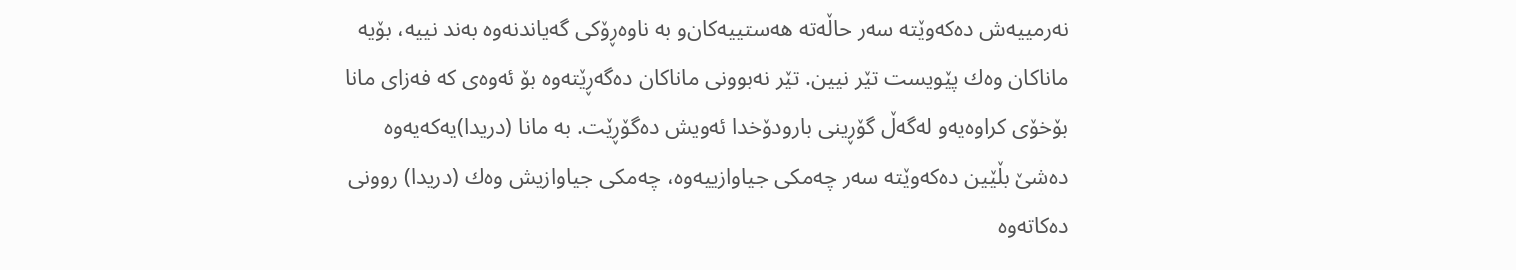نه‌رمییه‌ش ده‌كه‌وێته‌ سه‌ر حاڵه‌ته‌ هه‌ستییه‌كان‌و به‌ ناوه‌ڕۆكی‌ گه‌یاندنه‌وه‌ به‌ند نییه‌، بۆیه‌ ماناكان وه‌ك پێویست تێر نیین. تێر نه‌بوونی‌ ماناكان ده‌گه‌ڕێته‌وه‌ بۆ ئه‌وه‌ی‌ كه‌ فه‌زای‌ مانا بۆخۆی‌ كراوه‌یه‌‌و له‌گه‌ڵ‌ گۆڕینی‌ بارودۆخدا ئه‌ویش ده‌گۆڕێت. به‌ مانا (دریدا)یه‌كه‌یه‌وه‌ ده‌شێ‌ بڵێین ده‌كه‌وێته‌ سه‌ر چه‌مكی‌ جیاوازییه‌وه‌، چه‌مكی‌ جیاوازیش وه‌ك (دریدا) روونی‌ ده‌كاته‌وه‌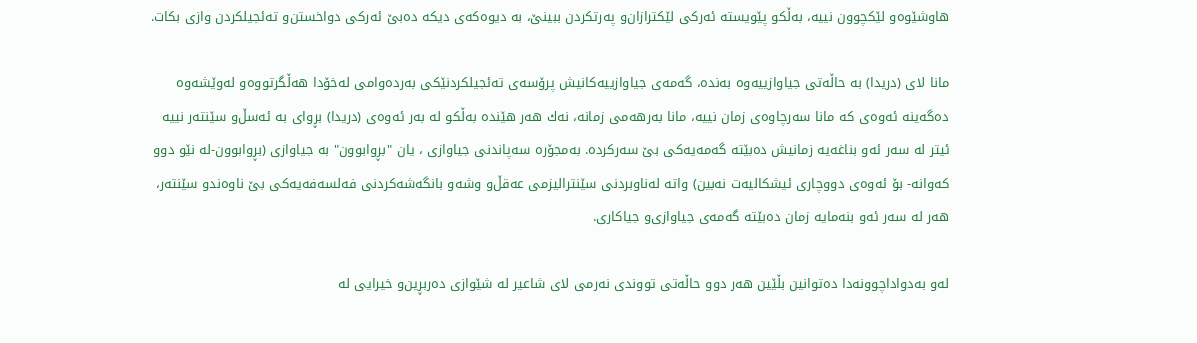هاوشێوه‌‌و لێكچوون نییه‌، به‌ڵكو پێویسته‌ ئه‌ركی‌ لێكترازان‌و په‌رتكردن ببینێ‌، به‌ دیوه‌كه‌ی‌ دیكه‌ ده‌بێ‌ ئه‌ركی‌ دواخستن‌و ته‌ئجیلكردن وازی‌ بكات.

مانا لای‌ (دریدا) به‌ حاڵه‌تی‌ جیاوازییه‌وه‌ به‌نده‌، گه‌مه‌ی‌ جیاوازییه‌كانیش پرۆسه‌ی‌ ته‌ئجیلكردنێكی‌ به‌رده‌وامی‌ له‌خۆدا هه‌ڵگرتووه‌‌و له‌وێشه‌وه‌ ده‌گه‌ینه‌ ئه‌وه‌ی‌ كه‌ مانا سه‌رچاوه‌ی‌ زمان نییه‌، مانا به‌رهه‌می‌ زمانه‌، نه‌ك هه‌ر هێنده‌ به‌ڵكو له‌ به‌ر ئه‌وه‌ی‌ (دریدا) بڕوای‌ به‌ ئه‌سڵ‌‌و سێنته‌ر نییه‌ ئیتر له‌ سه‌ر ئه‌و بناغه‌یه‌ زمانیش ده‌بێته‌ گه‌مه‌یه‌كی‌ بێ‌ سه‌ركرده‌. به‌مجۆره‌ سه‌پاندنی‌ جیاوازی‌ ، یان "بڕوابوون" به‌ جیاوازی‌ (بڕوابوون-له‌ نێو دوو كه‌وانه‌- بۆ ئه‌وه‌ی‌ دووچاری‌ ئیشكالیه‌ت نه‌بین) واته‌ له‌ناوبردنی‌ سێنترالیزمی‌ عه‌قڵ‌‌و وشه‌‌و بانگه‌شه‌كردنی‌ فه‌لسه‌فه‌یه‌كی‌ بێ‌ ناوه‌ند‌و سێنته‌ر، هه‌ر له‌ سه‌ر ئه‌و بنه‌مایه‌ زمان ده‌بێته‌ گه‌مه‌ی‌ جیاوازی‌‌و جیاكاری‌.

له‌و به‌دواداچوونه‌دا ده‌توانین بڵێین هه‌ر دوو حاڵه‌تی‌ تووندی‌ نه‌رمی‌ لای‌ شاعیر له‌ شێوازی‌ ده‌ربڕین‌و خیرایی‌ له‌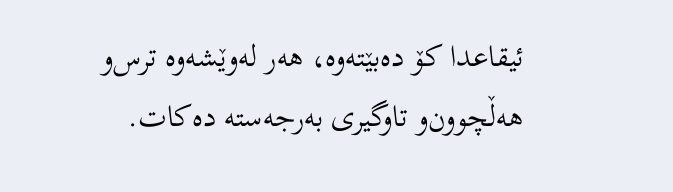ئیقاعدا كۆ ده‌بێته‌وه‌، هه‌ر له‌وێشه‌وه‌ ترس‌و هه‌ڵچوون‌و تاوگیری‌ به‌رجه‌سته‌ ده‌كات.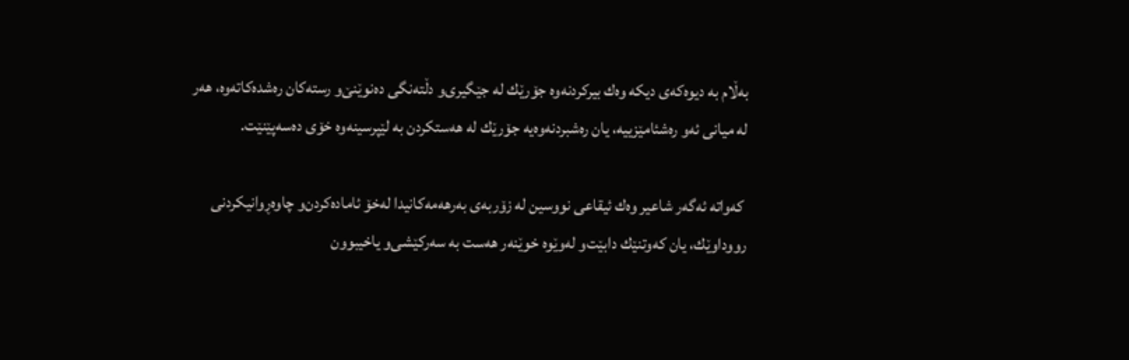به‌ڵام به‌ دیوه‌كه‌ی‌ دیكه‌ وه‌ك بیركردنه‌وه‌ جۆرێك له‌ جێگیری‌‌و دڵته‌نگی‌ ده‌نوێنێ‌‌و رسته‌كان ره‌شده‌كاته‌وه‌، هه‌ر له‌ میانی‌ ئه‌و ره‌شئامێزییه‌، یان ره‌شبردنه‌وه‌یه‌ جۆرێك له‌ هه‌ستكردن به‌ لێپرسینه‌وه‌ خۆی‌ ده‌سه‌پێنێت.

 كه‌واته‌ ئه‌گه‌ر شاعیر وه‌ك ئیقاعی‌ نووسین له‌ زۆربه‌ی‌ به‌رهه‌مه‌كانیدا له‌خۆ ئاماده‌كردن‌و چاوه‌ڕوانیكردنی‌ رووداوێك، یان كه‌وتنێك دابێت‌و له‌وێوه‌ خوێنه‌ر هه‌ست به‌ سه‌ركێشی‌‌و یاخیبوون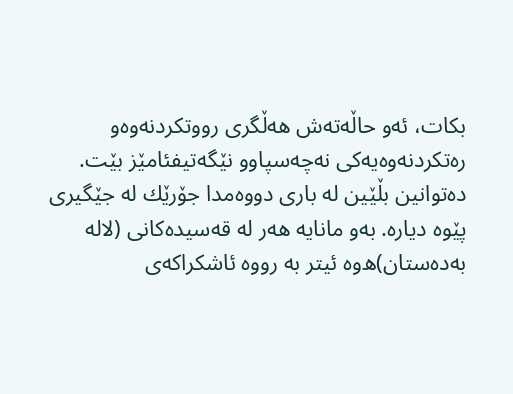بكات، ئه‌و حاڵه‌ته‌ش هه‌ڵگری‌ رووتكردنه‌وه‌‌و ره‌تكردنه‌وه‌یه‌كی‌ نه‌چه‌سپاو‌و نێگه‌تیفئامێز بێت. ده‌توانین بڵێین له‌ باری‌ دووه‌مدا جۆرێك له‌ جێگیری‌ پێوه‌ دیاره‌. به‌و مانایه‌ هه‌ر له‌ قه‌سیده‌كانی‌ (لاله‌ به‌ده‌ستان)ه‌وه‌ ئیتر به‌ رووه‌ ئاشكراكه‌ی‌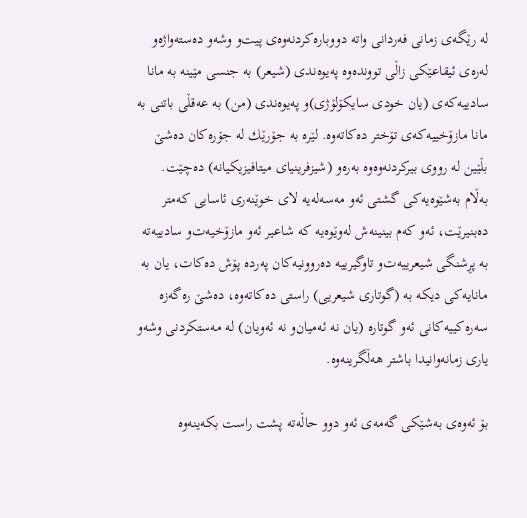له‌ رێگه‌ی‌ زمانی‌ فه‌ردانی‌ واته‌ دووباره‌كردنه‌وه‌ی‌ پیت‌و وشه‌‌و ده‌سته‌واژه‌‌و له‌ره‌ی‌ ئیقاعێكی‌ زاڵی‌ توونده‌وه‌ په‌یوه‌ندی‌ (شیعر) به‌ جنسی‌ مێینه‌ به‌ مانا سادییه‌كه‌ی‌ (یان خودی‌ سایكۆلۆژی‌)و په‌یوه‌ندی‌ (من) به‌ عه‌قڵی‌ باتنی‌ به‌ مانا مازۆخییه‌كه‌ی‌ تۆختر ده‌كاته‌وه‌. لێره‌ به‌ جۆرێك له‌ جۆره‌كان ده‌شێ‌ بڵێین له‌ رووی‌ بیركردنه‌وه‌وه‌ به‌ره‌و (شیزفرینیای‌ میتافیزیكیانه‌) ده‌چێت. به‌ڵام به‌شێوه‌یه‌كی‌ گشتی‌ ئه‌و مه‌سه‌له‌یه‌ لای‌ خوێنه‌ری‌ ئاسایی‌ كه‌متر ده‌بنیرێت، ئه‌و كه‌م بینینه‌ش له‌وێوه‌یه‌ كه‌ شاعیر ئه‌و مازۆخیه‌ت‌و سادییه‌ته‌ به‌ پڕشنگی‌ شیعرییه‌ت‌و تاوگیرییه‌ ده‌روونیه‌كان په‌رده‌ پۆش ده‌كات، یان به‌ مانایه‌كی‌ دیكه‌ به‌ (گوتاری‌ شیعریی‌) راستی‌ ده‌كاته‌وه‌، ده‌شێ‌ ره‌گه‌زه‌ سه‌ره‌كییه‌كانی‌ ئه‌و گوتاره‌ (یان نه‌ ئه‌میان‌و نه‌ ئه‌ویان) له‌ مه‌ستكردنی‌ وشه‌‌و یاری‌ زمانه‌وانیدا باشتر هه‌ڵگرینه‌وه‌.

بۆ ئه‌وه‌ی‌ به‌شێكی‌ گه‌مه‌ی‌ ئه‌و دوو حاڵه‌ته‌ پشت راست بكه‌ینه‌وه‌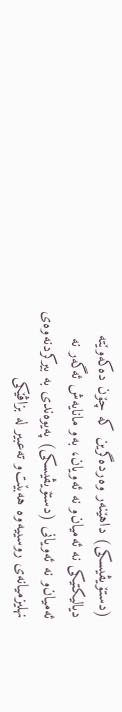(دستۆیڤیسكی‌) داهێنه‌ر وه‌رده‌گرین كه‌ چۆن ده‌كه‌وێته‌ دیالیكتیكی‌ نه‌ ئه‌میان‌و نه‌ ئه‌ویان، به‌و مانایه‌ش ئه‌گه‌ر نه‌ ئه‌میان‌و نه‌ ئه‌ویانی‌ (دستۆیڤیسكی‌) په‌یوه‌ندی‌ به‌ بیركردنه‌وه‌ی‌ نهلیزمیانه‌ی‌ روسییه‌وه‌ هه‌بێت‌و ته‌عبیر له‌ بزاڤێكی‌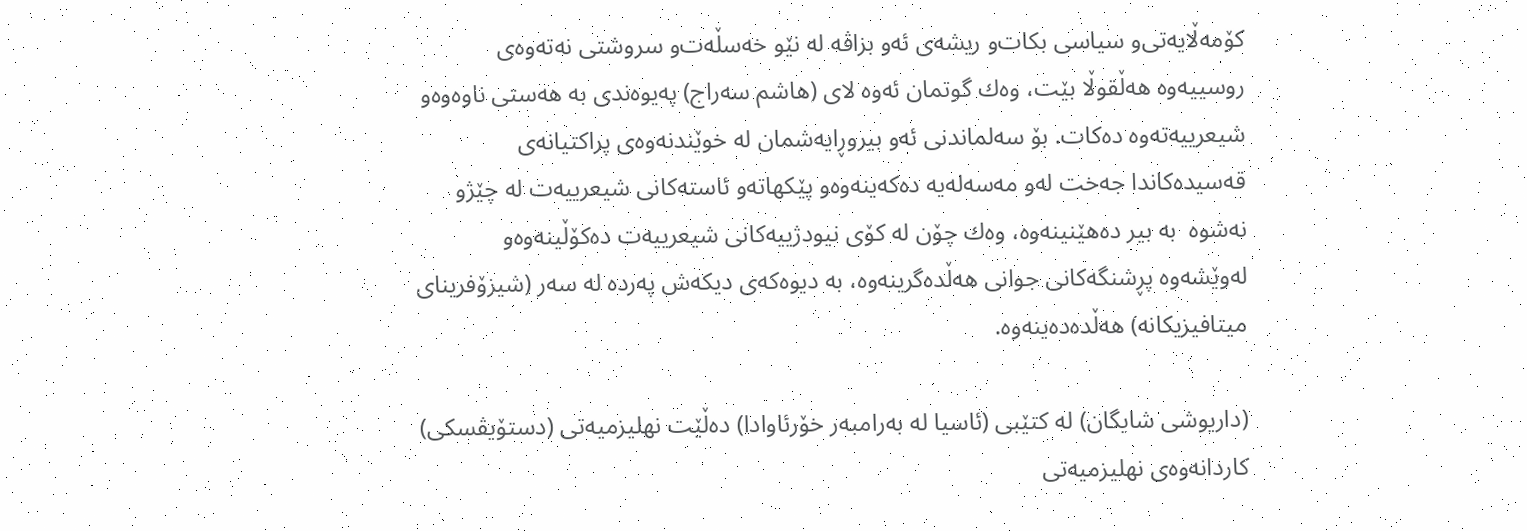كۆمه‌ڵایه‌تی‌‌و سیاسی‌ بكات‌و ریشه‌ی‌ ئه‌و بزاڤه‌ له‌ نێو خه‌سڵه‌ت‌و سروشتی‌ نه‌ته‌وه‌ی‌ روسییه‌وه‌ هه‌ڵقوڵا بێت، وه‌ك گوتمان ئه‌وه‌ لای‌ (هاشم سه‌راج) په‌یوه‌ندی‌ به‌ هه‌ستی‌ ناوه‌وه‌‌و شیعرییه‌ته‌وه‌ ده‌كات. بۆ سه‌لماندنی‌ ئه‌و بیروڕایه‌شمان له‌ خوێندنه‌وه‌ی‌ پراكتیانه‌ی‌ قه‌سیده‌كاندا جه‌خت له‌و مه‌سه‌له‌یه‌ ده‌كه‌ینه‌وه‌‌و پێكهاته‌‌و ئاسته‌كانی‌ شیعرییه‌ت له‌ چێژ‌و نه‌شوه‌  به‌ بیر ده‌هێنینه‌وه‌، وه‌ك چۆن له‌ كۆی‌ نیودژییه‌كانی‌ شیعرییه‌ت ده‌كۆڵینه‌وه‌‌و له‌وێشه‌وه‌ پڕشنگه‌كانی‌ جوانی‌ هه‌ڵده‌گرینه‌وه‌، به‌ دیوه‌كه‌ی‌ دیكه‌ش په‌رده‌ له‌ سه‌ر (شیزۆفرینای‌ میتافیزیكانه‌) هه‌ڵده‌ده‌ینه‌وه‌.

(داریوشی‌ شایگان) له‌ كتێبی‌ (ئاسیا له‌ به‌رامبه‌ر خۆرئاوادا) ده‌ڵێت نهلیزمیه‌تی‌ (دستۆیڤسكی‌) كاردانه‌وه‌ی‌ نهلیزمیه‌تی‌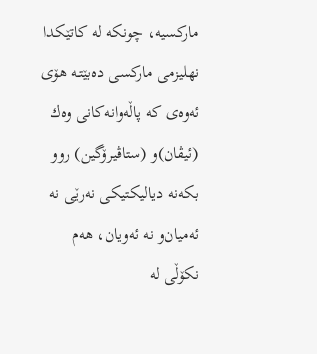ماركسیه‌، چونكه‌ له‌ كاتێكدا نهلیزمی‌ ماركسی‌ ده‌بێتـه‌ هۆی‌ ئه‌وه‌ی‌ كه‌ پاڵه‌وانه‌كانی‌ وه‌ك (ئیڤان)و (ستاڤیرۆگین) روو بكه‌نه‌ دیالیكتیكی‌ نه‌رێی‌ نه‌ ئه‌میان‌و نه‌ ئه‌ویان، هه‌م نكۆڵی‌ له‌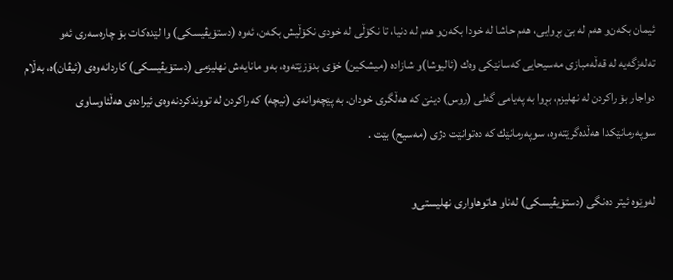ئیمان بكه‌ن‌و هه‌م له‌ بێ‌ بڕوایی‌، هه‌م حاشا له‌ خودا بكه‌ن‌و هه‌م له‌ دنیا، تا نكۆڵی‌ له‌ خودی‌ نكۆڵیش بكه‌ن، ئه‌وه‌ (دستۆیڤیسكی‌) وا لێده‌كات بۆ چاره‌سه‌ری‌ ئه‌و ته‌له‌زگه‌یه‌ له‌ قه‌ڵه‌مبازی‌ مه‌سیحایی‌ كه‌سانێكی‌ وه‌ك (ئالیوشا)و شازاده‌ (میشكین) خۆی‌ بدۆزێته‌وه‌، به‌و مانایه‌ش نهلیزمی‌ (دستۆیڤیسكی‌) كاردانه‌وه‌ی‌ (ئیڤان)ه‌، به‌ڵام دواجار بۆ راكردن له‌ نهلیزم، بڕوا به‌ په‌یامی‌ گه‌لی‌ (روس) دینێ‌ كه‌ هه‌ڵگری‌ خودان. به‌ پێچه‌وانه‌ی‌ (نیچه‌) كه‌ راكردن له‌ تووندكردنه‌وه‌ی‌ ئیراده‌ی‌ هه‌ڵئاوساوی‌ سوپه‌رمانێكدا هه‌ڵده‌گرێته‌وه‌، سوپه‌رمانێك كه‌ ده‌توانێت دژی‌ (مه‌سیح) بێت .

له‌وێوه‌ ئیتر ده‌نگی‌ (دستۆیڤیسكی‌) له‌ناو هاتوهاواری‌ نهلیستی‌‌و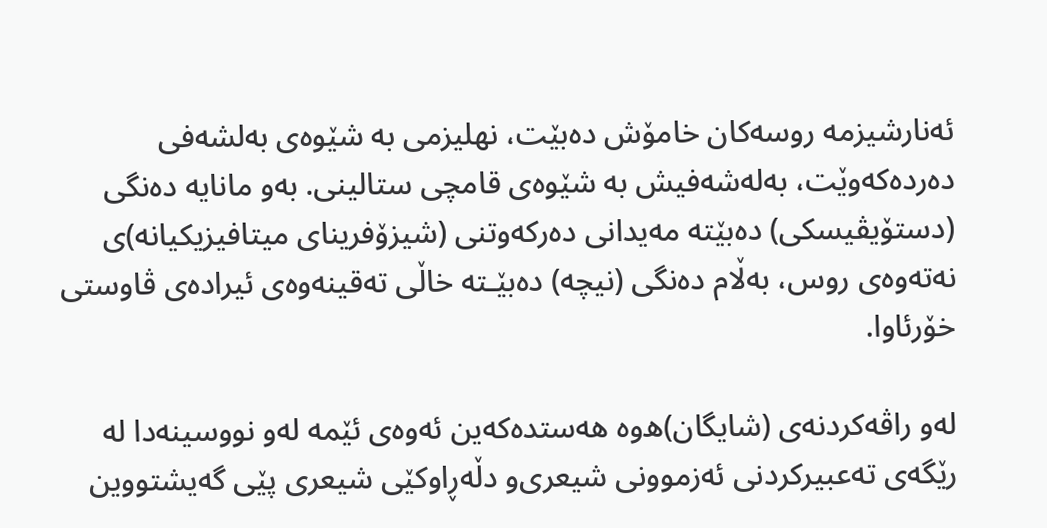ئه‌نارشیزمه‌ روسه‌كان خامۆش ده‌بێت، نهلیزمی‌ به‌ شێوه‌ی‌ به‌لشه‌فی‌ ده‌رده‌كه‌وێت، به‌له‌شه‌فیش به‌ شێوه‌ی‌ قامچی‌ ستالینی‌. به‌و مانایه‌ ده‌نگی‌ (دستۆیڤیسكی‌) ده‌بێته‌ مه‌یدانی‌ ده‌ركه‌وتنی‌ (شیزۆفرینای‌ میتافیزیكیانه‌)ی‌ نه‌ته‌وه‌ی‌ روس، به‌ڵام ده‌نگی‌ (نیچه‌) ده‌بێـته‌ خاڵی‌ ته‌قینه‌وه‌ی‌ ئیراده‌ی‌ ڤاوستی‌ خۆرئاوا.

له‌و راڤه‌كردنه‌ی‌ (شایگان)ه‌وه‌ هه‌ستده‌كه‌ین ئه‌وه‌ی‌ ئێمه‌ له‌و نووسینه‌دا له‌ رێگه‌ی‌ ته‌عبیركردنی‌ ئه‌زموونی‌ شیعری‌‌و دڵه‌ڕاوكێی‌ شیعری‌ پێی‌ گه‌یشتووین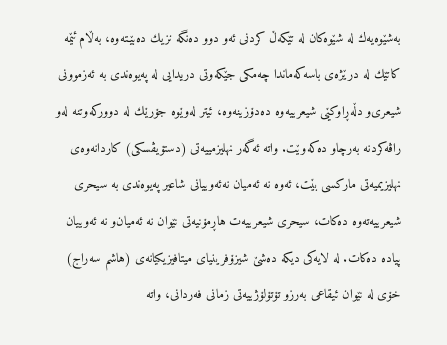به‌شێوه‌یه‌ك له‌ شێوه‌كان له‌ تێكه‌ڵ‌ كردنی‌ ئه‌و دوو ده‌نگه‌ نزیك ده‌بێـته‌وه‌، به‌ڵام ئێمه‌ كاتێك له‌ درێژه‌ی‌ باسه‌كه‌ماندا چه‌مكی‌ جێكه‌وتی‌ دریدایی‌ له‌ په‌یوه‌ندی‌ به‌ ئه‌زموونی‌ شیعری‌‌و دڵه‌ڕاوكێی‌ شیعرییه‌وه‌ ده‌دۆزینه‌وه‌، ئیتر له‌وێوه‌ جۆرێك له‌ دووركه‌وتنه‌ له‌و راڤه‌كردنه‌ به‌رچاو ده‌كه‌وێت. واته‌ ئه‌گه‌ر نهلیزمییه‌تی‌ (دستۆیڤسكی‌) كاردانه‌وه‌ی‌ نهلیزیمیه‌تی‌ ماركسی‌ بێت، ئه‌وه‌ نه‌ ئه‌میان نه‌ئه‌وییانی‌ شاعیر په‌یوه‌ندی‌ به‌ سیحری‌ شیعرییه‌ته‌وه‌ ده‌كات، سیحری‌ شیعرییه‌ت هاڕمۆنیه‌تی‌ نێوان نه‌ ئه‌میان‌و نه‌ ئه‌وییان پیاده‌ ده‌كات. له‌ لایه‌كی‌ دیكه‌ ده‌شێ‌ شیزۆفرینیای‌ میتافیزیكیانه‌ی‌ (هاشم سه‌راج) خۆی‌ له‌ نێوان ئیقاعی‌ به‌رز‌و تۆتۆلۆژییه‌تی‌ زمانی‌ فه‌ردانی‌، واته‌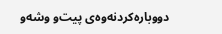دووباره‌كردنه‌وه‌ی‌ پیت‌و وشه‌‌و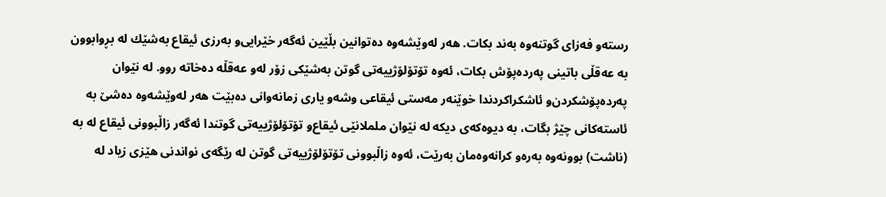رسته‌‌و فه‌زای‌ گوتنه‌وه‌ به‌ند بكات. هه‌ر له‌وێشه‌وه‌ ده‌توانین بڵێین ئه‌گه‌ر خێرایی‌‌و به‌رزی‌ ئیقاع به‌شێك له‌ بڕوابوون به‌ عه‌قڵی‌ باتینی‌ په‌رده‌پۆش بكات، ئه‌وه‌ تۆتۆلۆژییه‌تی‌ گوتن به‌شێكی‌ زۆر له‌و عه‌قڵه‌ ده‌خاته‌ روو. له‌ نێوان په‌رده‌پۆشكردن‌و ئاشكراكردندا خوێنه‌ر مه‌ستی‌ ئیقاعی‌ وشه‌‌و یاری‌ زمانه‌وانی‌ ده‌بێت هه‌ر له‌وێشه‌وه‌ ده‌شێ‌ به‌ ئاسته‌كانی‌ چێژ بگات، به‌ دیوه‌كه‌ی‌ دیكه‌ له‌ نێوان ململانێی‌ ئیقاع‌و تۆتۆلۆژییه‌تی‌ گوتندا ئه‌گه‌ر زاڵبوونی‌ ئیقاع له‌ به‌ (ناشت) بوونه‌وه‌ به‌ره‌و كرانه‌وه‌مان به‌رێت، ئه‌وه‌ زاڵبوونی‌ تۆتۆلۆژییه‌تی‌ گوتن له‌ رێگه‌ی‌ نواندنی‌ هێزی‌ زیاد له‌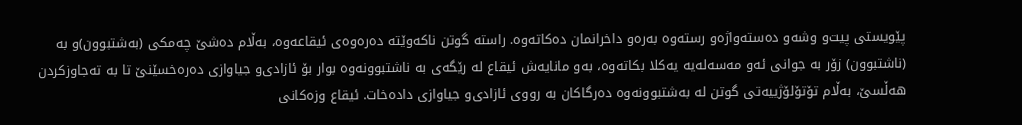پێویستی‌ پیت‌و وشه‌‌و ده‌سته‌واژه‌‌و رسته‌وه‌ به‌ره‌و داخرانمان ده‌كاته‌وه‌. راسته‌ گوتن ناكه‌وێته‌ ده‌ره‌وه‌ی‌ ئیقاعه‌وه‌، به‌ڵام ده‌شێ‌ چه‌مكی‌ (به‌شتبوون)و به‌ (ناشتبوون) زۆر به‌ جوانی‌ ئه‌و مه‌سه‌له‌یه‌ یه‌كلا بكاته‌وه‌، به‌و مانایه‌ش ئیقاع له‌ رێگه‌ی‌ به‌ ناشتبوونه‌وه‌ بوار بۆ ئازادی‌‌و جیاوازی‌ ده‌ره‌خسێنێ‌ تا به‌ ته‌جاوزكردن هه‌ڵسێ‌، به‌ڵام تۆتۆلۆژییه‌تی‌ گوتن له‌ به‌شتبوونه‌وه‌ ده‌رگاكان به‌ رووی‌ ئازادی‌‌و جیاوازی‌ داده‌خات. ئیقاع وزه‌كانی‌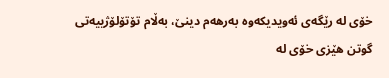خۆی‌ له‌ رێگه‌ی‌ ئه‌ویدیكه‌وه‌ به‌رهه‌م دینێ‌، به‌ڵام تۆتۆلۆژییه‌تی‌ گوتن هێزی‌ خۆی‌ له‌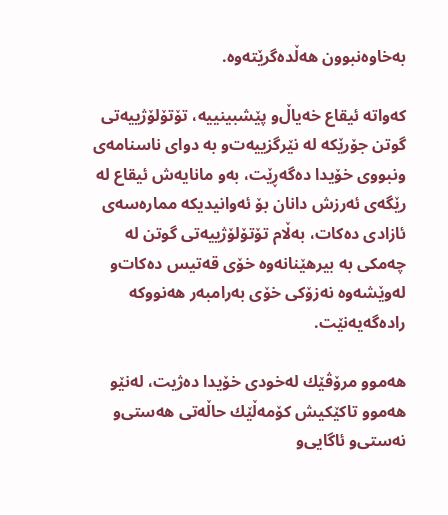به‌خاوه‌نبوون هه‌ڵده‌گرێته‌وه‌.

كه‌واته‌ ئیقاع خه‌یاڵ‌و پێشبینییه‌، تۆتۆلۆژییه‌تی‌ گوتن جۆرێكه‌ له‌ نێرگزییه‌ت‌و به‌ دوای‌ ناسنامه‌ی‌ ونبووی‌ خۆیدا ده‌گه‌ڕێت، به‌و مانایه‌ش ئیقاع له‌ رێگه‌ی‌ ئه‌رزش دانان بۆ ئه‌وانیدیكه‌ مماره‌سه‌ی‌ ئازادی‌ ده‌كات، به‌ڵام تۆتۆلۆژییه‌تی‌ گوتن له‌ چه‌مكی‌ به‌ بیرهێنانه‌وه‌ خۆی‌ قه‌تیس ده‌كات‌و له‌وێشه‌وه‌ نه‌زۆكی‌ خۆی‌ به‌رامبه‌ر هه‌نووكه‌ راده‌گه‌یه‌نێت.

هه‌موو مرۆڤێك له‌خودی‌ خۆیدا ده‌ژیت، له‌نێو هه‌موو تاكێكیش كۆمه‌ڵێك حاڵه‌تی‌ هه‌ستی‌‌و نه‌ستی‌‌و ئاگایی‌‌و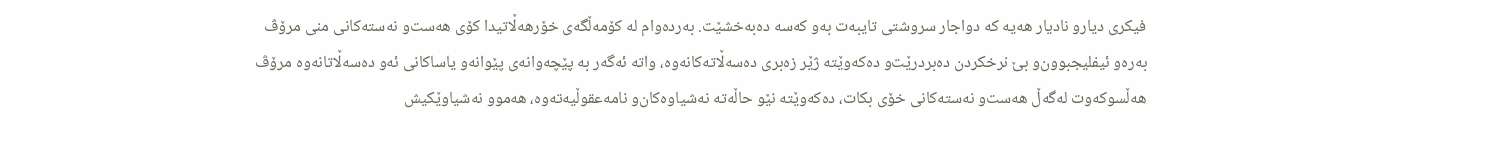فیكری‌ دیار‌و نادیار هه‌یه‌ كه‌ دواجار سروشتی‌ تایبه‌ت به‌و كه‌سه‌ ده‌به‌خشێت. به‌رده‌وام له‌ كۆمه‌ڵگه‌ی‌ خۆرهه‌ڵاتیدا كۆی‌ هه‌ست‌و نه‌سته‌كانی‌ منی‌ مرۆڤ به‌ره‌و ئیفلیجبوون‌و بێ‌ نرخكردن ده‌بردرێت‌و ده‌كه‌وێته‌ ژێر زه‌بری‌ ده‌سه‌ڵاته‌كانه‌وه‌، واته‌ ئه‌گه‌ر به‌ پێچه‌وانه‌ی‌ پێوانه‌و یاساكانی‌ ئه‌و ده‌سه‌ڵاتانه‌وه‌ مرۆڤ هه‌ڵسوكه‌وت له‌گه‌ڵ‌ هه‌ست‌و نه‌سته‌كانی‌ خۆی‌ بكات، ده‌كه‌وێته‌ نێو حاڵه‌ته‌ نه‌شیاوه‌كان‌و نامه‌عقوڵیه‌ته‌وه‌، هه‌موو نه‌شیاوێكیش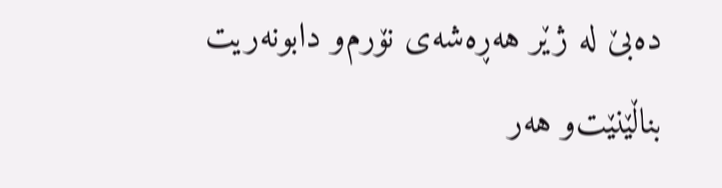ده‌بێ‌ له‌ ژێر هه‌ڕه‌شه‌ی‌ نۆرم‌و دابونه‌ریت بناڵێنێت‌و هه‌ر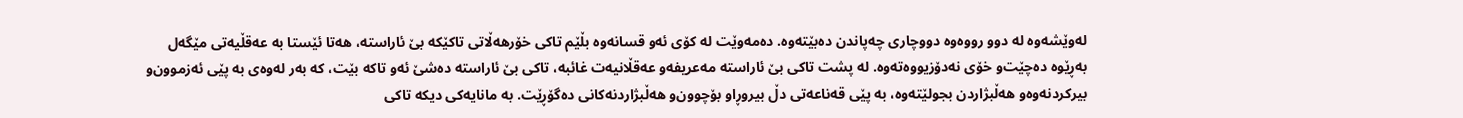له‌وێشه‌وه‌ له‌ دوو رووه‌وه‌ دووچاری‌ چه‌پاندن ده‌بێته‌وه‌. ده‌مه‌وێت له‌ كۆی‌ ئه‌و قسانه‌وه‌ بڵێم تاكی‌ خۆرهه‌ڵاتی‌ تاكێكه‌ بێ‌ ئاراسته‌، هه‌تا ئێستا به‌ عه‌قڵیه‌تی‌ مێگه‌ل به‌ڕێوه‌ ده‌چێت‌و خۆی‌ نه‌دۆزیووه‌ته‌وه‌. له‌ پشت تاكی‌ بێ‌ ئاراسته‌ مه‌عریفه‌‌و عه‌قڵانیه‌ت غائبه‌، تاكی‌ بێ‌ ئاراسته‌ ده‌شێ‌ ئه‌و تاكه‌ بێت، كه‌ به‌ر له‌وه‌ی‌ به‌ پێی‌ ئه‌زموون‌و بیركردنه‌وه‌‌و هه‌ڵبژاردن بجولێته‌وه‌، به‌ پێی‌ قه‌ناعه‌تی‌ دڵ بیروڕا‌و بۆچوون‌و هه‌ڵبژاردنه‌كانی‌ ده‌گۆڕێت. به‌ مانایه‌كی‌ دیكه‌ تاكی‌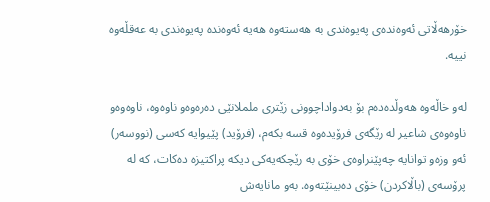خۆرهه‌ڵاتی‌ ئه‌وه‌نده‌ی‌ په‌یوه‌ندی‌ به‌ هه‌سته‌وه‌ هه‌یه‌ ئه‌وه‌نده‌ په‌یوه‌ندی‌ به‌ عه‌قڵه‌وه‌ نییه‌.

له‌و خاڵه‌وه‌ هه‌وڵده‌ده‌م بۆ به‌دواداچوونی‌ زێتری‌ ململانێی‌ ده‌ره‌وه‌‌و ناوه‌وه‌، ناوه‌وه‌‌و ناوه‌وه‌ی‌ شاعیر له‌ رێگه‌ی‌ فرۆیده‌وه‌ قسه‌ بكه‌م، (فرۆید) پێیوایه‌ كه‌سی‌ (نووسه‌ر) ئه‌و وزه‌‌و توانایه‌ چه‌پێنراوه‌ی‌ خۆی‌ به‌ رێچكه‌یه‌كی‌ دیكه‌ پراكتیزه‌ ده‌كات، كه‌ له‌ پرۆسه‌ی‌ (باڵاكردن) خۆی‌ ده‌بینێته‌وه‌. به‌و مانایه‌ش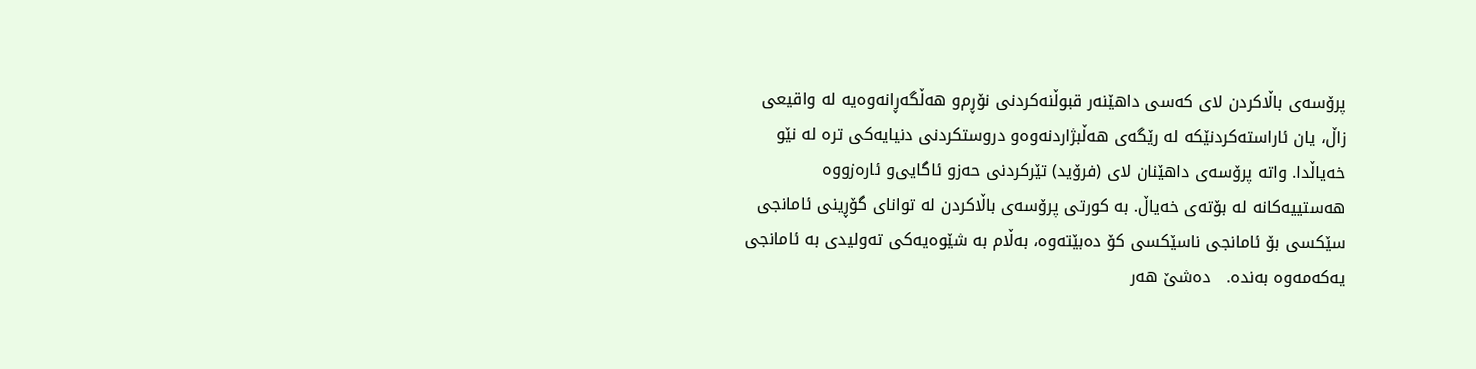پرۆسه‌ی‌ باڵاكردن لای‌ كه‌سی‌ داهێنه‌ر قبوڵنه‌كردنی‌ نۆڕم‌و هه‌ڵگه‌ڕانه‌وه‌یه‌ له‌ واقیعی‌ زاڵ‌، یان ئاراسته‌كردنێكه‌ له‌ رێگه‌ی‌ هه‌ڵبژاردنه‌وه‌‌و دروستكردنی‌ دنیایه‌كی‌ تره‌ له‌ نێو خه‌یاڵدا. واته‌ پرۆسه‌ی‌ داهێنان لای‌ (فرۆید) تێركردنی‌ حه‌ز‌و ئاگایی‌‌و ئاره‌زووه‌ هه‌ستییه‌كانه‌ له‌ بۆته‌ی‌ خه‌یاڵ. به‌ كورتی‌ پرۆسه‌ی‌ باڵاكردن له‌ توانای‌ گۆڕینی‌ ئامانجی‌ سێكسی‌ بۆ ئامانجی‌ ناسێكسی‌ كۆ ده‌بێته‌وه‌، به‌ڵام به‌ شێوه‌یه‌كی‌ ته‌ولیدی‌ به‌ ئامانجی‌ یه‌كه‌مه‌وه‌ به‌نده‌.   ده‌شێ‌ هه‌ر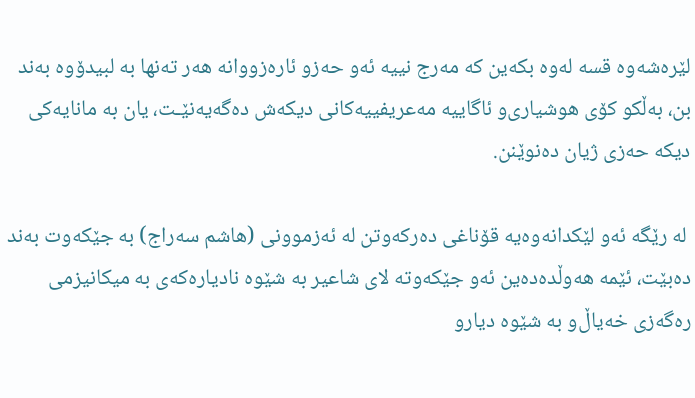لێره‌شه‌وه‌ قسه‌ له‌وه‌ بكه‌ین كه‌ مه‌رج نییه‌ ئه‌و حه‌ز‌و ئاره‌زووانه‌ هه‌ر ته‌نها به‌ لبیدۆوه‌ به‌ند بن، به‌ڵكو كۆی‌ هوشیاری‌‌و ئاگاییه‌ مه‌عریفییه‌كانی‌ دیكه‌ش ده‌گه‌یه‌نێـت، یان به‌ مانایه‌كی‌ دیكه‌ حه‌زی‌ ژیان ده‌نوێنن.

 له‌ رێگه‌ ئه‌و لێكدانه‌وه‌یه‌ قۆناغی‌ ده‌ركه‌وتن له‌ ئه‌زموونی‌ (هاشم سه‌راج) به‌ جێكه‌وت به‌ند ده‌بێت، ئێمه‌ هه‌وڵده‌ده‌ین ئه‌و جێكه‌وته‌ لای‌ شاعیر به‌ شێوه‌ نادیاره‌كه‌ی‌ به‌ میكانیزمی‌ ره‌گه‌زی‌ خه‌یاڵ‌و به‌ شێوه‌ دیار‌و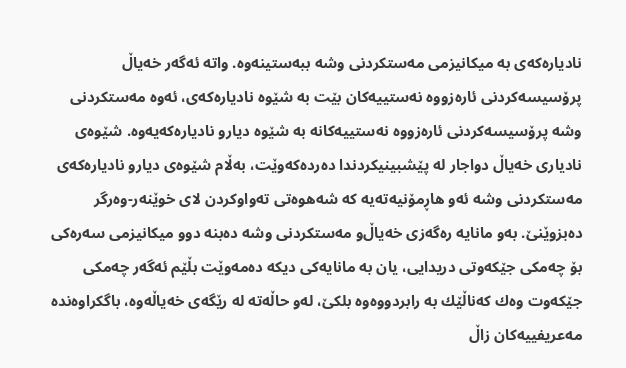نادیاره‌كه‌ی‌ به‌ میكانیزمی‌ مه‌ستكردنی‌ وشه‌ ببه‌ستینه‌وه‌. واته‌ ئه‌گه‌ر خه‌یاڵ‌ پرۆسیسه‌كردنی‌ ئاره‌زووه‌ نه‌ستییه‌كان بێت به‌ شێوه‌ نادیاره‌كه‌ی‌، ئه‌وه‌ مه‌ستكردنی‌ وشه‌ پرۆسیسه‌كردنی‌ ئاره‌زووه‌ نه‌ستییه‌كانه‌ به‌ شێوه‌ دیار‌و نادیاره‌كه‌یه‌وه‌. شێوه‌ی‌ نادیاری‌ خه‌یاڵ‌ دواجار له‌ پێشبینیكردندا ده‌رده‌كه‌وێت، به‌ڵام شێوه‌ی‌ دیار‌و نادیاره‌كه‌ی‌ مه‌ستكردنی‌ وشه‌ ئه‌و هاڕمۆنیه‌ته‌یه‌ كه‌ شه‌هوه‌تی‌ ته‌واوكردن لای‌ خوێنه‌ر-وه‌رگر ده‌بزوێنێ‌. به‌و مانایه‌ ره‌گه‌زی‌ خه‌یاڵ‌‌و مه‌ستكردنی‌ وشه‌ ده‌بنه‌ دوو میكانیزمی‌ سه‌ره‌كی‌ بۆ چه‌مكی‌ جێكه‌وتی‌ دریدایی‌، یان به‌ مانایه‌كی‌ دیكه‌ ده‌مه‌وێت بڵێم ئه‌گه‌ر چه‌مكی‌ جێكه‌وت وه‌ك كه‌ناڵێك به‌ رابردووه‌وه‌ بلكێ‌، له‌و حاڵه‌ته‌ له‌ رێگه‌ی‌ خه‌یاڵه‌وه‌، باگكراوه‌نده‌ مه‌عریفییه‌كان زاڵ‌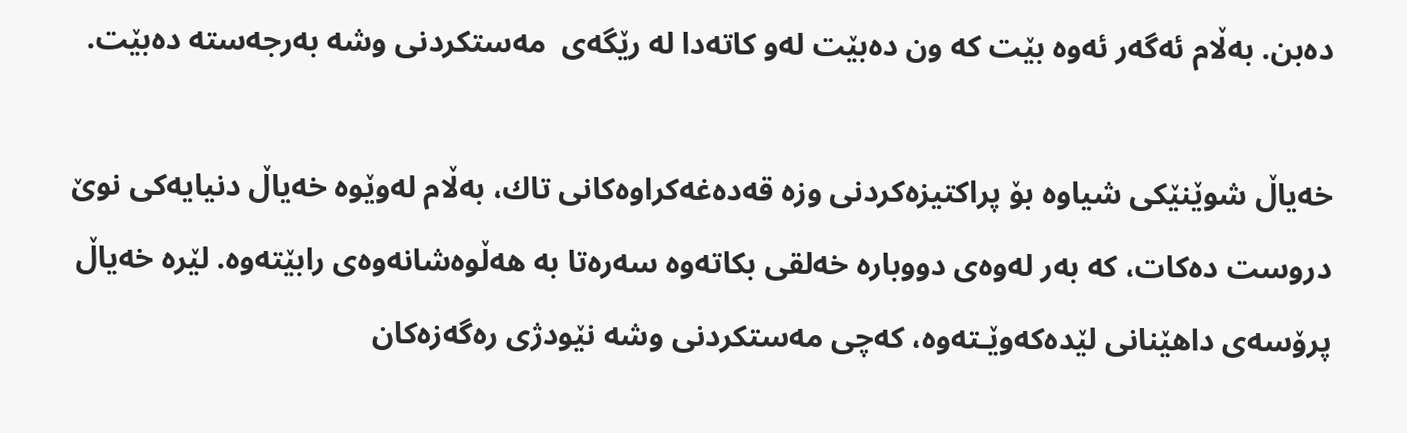ده‌بن. به‌ڵام ئه‌گه‌ر ئه‌وه‌ بێت كه‌ ون ده‌بێت له‌و كاته‌دا له‌ رێگه‌ی‌  مه‌ستكردنی‌ وشه‌ به‌رجه‌سته‌ ده‌بێت.

خه‌یاڵ‌ شوێنێكی‌ شیاوه‌ بۆ پراكتیزه‌كردنی‌ وزه‌ قه‌ده‌غه‌كراوه‌كانی‌ تاك، به‌ڵام له‌وێوه‌ خه‌یاڵ‌ دنیایه‌كی‌ نوێ‌ دروست ده‌كات، كه‌ به‌ر له‌وه‌ی‌ دووباره‌ خه‌لقی‌ بكاته‌وه‌ سه‌ره‌تا به‌ هه‌ڵوه‌شانه‌وه‌ی‌ رابێته‌وه‌. لێره‌ خه‌یاڵ‌ پرۆسه‌ی‌ داهێنانی‌ لێده‌كه‌وێـته‌وه‌، كه‌چی‌ مه‌ستكردنی‌ وشه‌ نێودژی‌ ره‌گه‌زه‌كان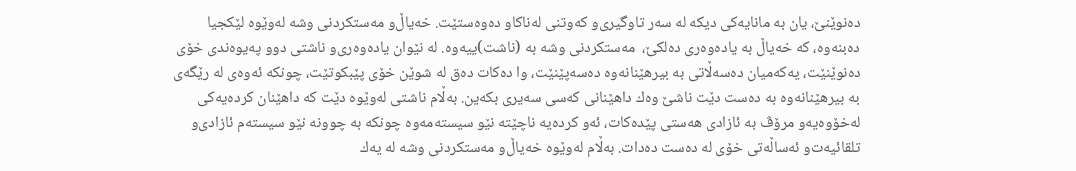ده‌نوێنێ‌، یان به‌ مانایه‌كی‌ دیكه‌ له‌ سه‌ر تاوگیری‌‌و كه‌وتنی‌ له‌ناكاو ده‌وه‌ستێت. خه‌یاڵ‌‌و مه‌ستكردنی‌ وشه‌ له‌وێوه‌ لێكجیا ده‌بنه‌وه‌، كه‌ خه‌یاڵ‌ به‌ یاده‌وه‌ری‌ ده‌لكێ‌،  مه‌ستكردنی‌ وشه‌ به‌ (ناشت)ییه‌وه‌. له‌ نێوان یاده‌وه‌ری‌‌و ناشتی‌ دوو په‌یوه‌ندی‌ خۆی‌ ده‌نوێنێت، یه‌كه‌میان ده‌سه‌ڵاتی‌ به‌ بیرهێنانه‌وه‌ ده‌سه‌پێنێت، وا ده‌كات ده‌ق له‌ شوێن خۆی‌ پێبكوتێت، چونكه‌ ئه‌وه‌ی‌ له‌ رێگه‌ی‌ به‌ بیرهێنانه‌وه‌ به‌ ده‌ست دێت ناشێ‌ وه‌ك داهێنانی‌ كه‌سی‌ سه‌یری‌ بكه‌ین. به‌ڵام ناشتی‌ له‌وێوه‌ دێت كه‌ داهێنان كرده‌یه‌كی‌ له‌خۆوه‌یه‌‌و مرۆڤ به‌ ئازادی‌ هه‌ستی‌ پێده‌كات، ئه‌و كرده‌یه‌ ناچێته‌ نێو سیسته‌مه‌وه‌ چونكه‌ به‌ چوونه‌ نێو سیسته‌م ئازادی‌‌و تلقائیه‌ت‌و ئه‌ساڵه‌تی‌ خۆی‌ له‌ ده‌ست ده‌دات. به‌ڵام له‌وێوه‌ خه‌یاڵ‌‌و مه‌ستكردنی‌ وشه‌ له‌ یه‌ك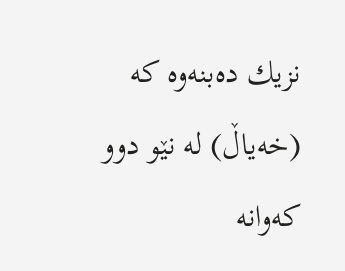نزیك ده‌بنه‌وه‌ كه‌ (خه‌یاڵ‌) له‌ نێو دوو كه‌وانه‌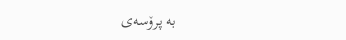به‌ پرۆسه‌ی‌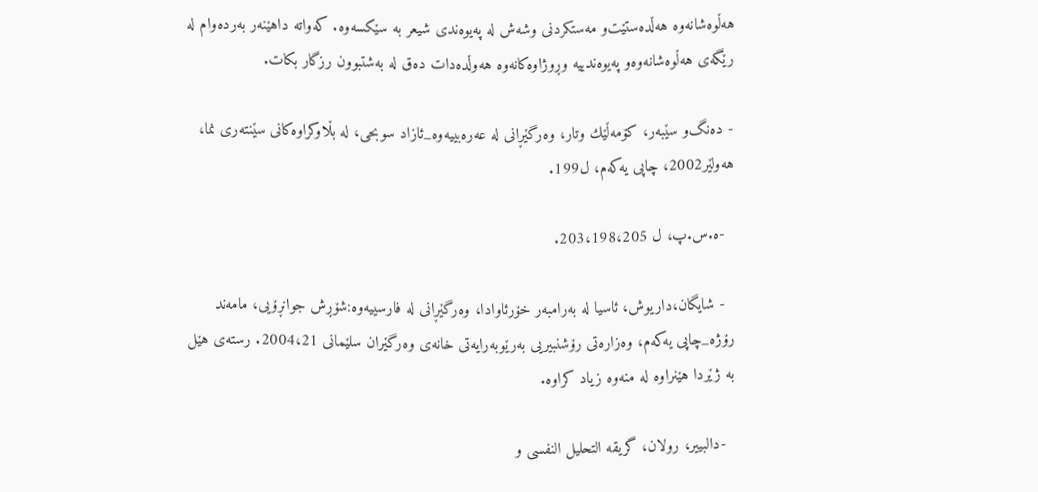هه‌ڵوه‌شانه‌وه‌ هه‌ڵده‌ستێت‌و مه‌ستكردنی‌ وشه‌ش له‌ په‌یوه‌ندی‌ شیعر به‌ سێكسه‌وه‌. كه‌واته‌ داهێنه‌ر به‌رده‌وام له‌ رێگه‌ی‌ هه‌ڵوه‌شانه‌وه‌‌و په‌یوه‌ندییه‌ وڕوژاوه‌كانه‌وه‌ هه‌وڵده‌دات ده‌ق له‌ به‌شتبوون رزگار بكات.

- ده‌نگ‌و سێبه‌ر، كۆمه‌ڵێك وتار، وه‌رگێڕانی‌ له‌ عه‌ره‌بییه‌وه‌_ئازاد سوبحی‌، له‌ بڵاوكراوه‌كانی‌ سێنته‌ری‌ نما، هه‌ولێر2002، چاپی‌ یه‌كه‌م، ل199.

  -ه.س.پ، ل 203،198،205.

  - شایگان،داریوش، ئاسیا له‌ به‌رامبه‌ر خۆرئاوادا، وه‌رگێڕانی‌ له‌ فارسییه‌وه‌:شۆڕش جوانڕۆیی‌، مامه‌ند رۆژه‌_چاپی‌ یه‌كه‌م، وه‌زاره‌تی‌ رۆشنبیریی‌ به‌رێوبه‌رایه‌تی‌ خانه‌ی‌ وه‌رگێران سلێمانی‌ 2004،21. رسته‌ی‌ هێل به‌ ژێردا هێنراوه‌ له‌ منه‌وه‌ زیاد كراوه‌.

  -دالبییر، رولان، گریقه‌ التحلیل النفسی و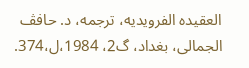العقیده‌ الفرویدیه‌، ترجمه‌، د. حافڤ الجمالی، بغداد، گ2، 1984،ل،374.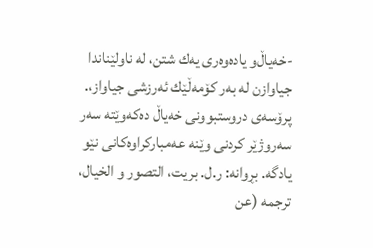-خه‌یاڵ‌‌و یاده‌وه‌ری‌ یه‌ك شتن، له‌ ناولێناندا جیاوازن له‌ به‌ر كۆمه‌ڵێك ئه‌رزشی‌ جیاواز،. پرۆسه‌ی‌ دروستبوونی‌ خه‌یاڵ‌ ده‌كه‌وێته‌ سه‌ر سه‌روژێر كردنی‌ وێنه‌ عه‌مباركراوه‌كانی‌ نێو یادگه‌. بڕوانه‌: ر.ل. بریت، التصور و الخیال، ترجمه‌ (عن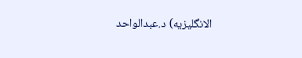الانگلیزیه‌) د.عبدالواحد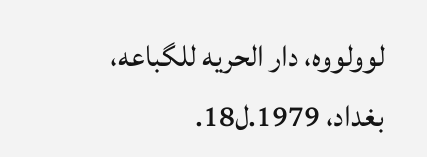لو‌ولو‌وه‌، دار الحریه‌ للگباعه‌، بغداد، 1979.ل18.